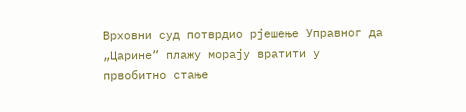Врховни суд потврдио рјешење Управног да „Царине“ плажу морају вратити у првобитно стање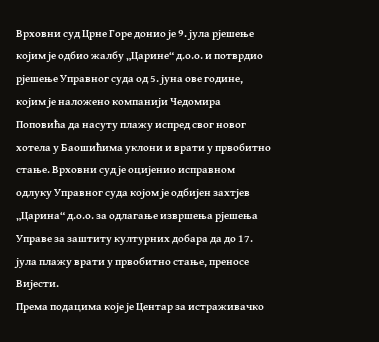Врховни суд Црне Горе донио је 9. јула рјешење којим је одбио жалбу „Царине“ д.о.о. и потврдио рјешење Управног суда од 5. јуна ове године, којим је наложено компанији Чедомира Поповића да насуту плажу испред свог новог хотела у Баошићима уклони и врати у првобитно стање. Врховни суд је оцијенио исправном одлуку Управног суда којом је одбијен захтјев „Царина“ д.о.о. за одлагање извршења рјешења Управе за заштиту културних добара да до 17. јула плажу врати у првобитно стање, преносе Вијести.
Према подацима које је Центар за истраживачко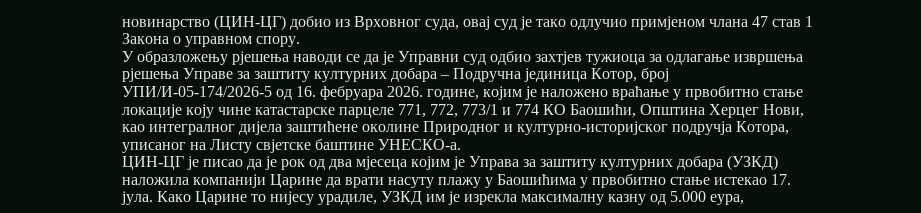новинарство (ЦИН-ЦГ) добио из Врховног суда, овај суд је тако одлучио примјеном члана 47 став 1 Закона о управном спору.
У образложењу рјешења наводи се да је Управни суд одбио захтјев тужиоца за одлагање извршења рјешења Управе за заштиту културних добара – Подручна јединица Котор, број УПИ/И-05-174/2026-5 од 16. фебруара 2026. године, којим је наложено враћање у првобитно стање локације коју чине катастарске парцеле 771, 772, 773/1 и 774 КО Баошићи, Општина Херцег Нови, као интегралног дијела заштићене околине Природног и културно-историјског подручја Котора, уписаног на Листу свјетске баштине УНЕСКО-а.
ЦИН-ЦГ је писао да је рок од два мјесеца којим је Управа за заштиту културних добара (УЗКД) наложила компанији Царине да врати насуту плажу у Баошићима у првобитно стање истекао 17. јула. Како Царине то нијесу урадиле, УЗКД им је изрекла максималну казну од 5.000 еура,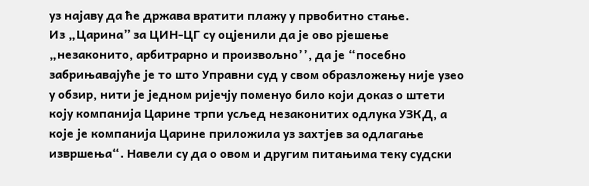уз најаву да ће држава вратити плажу у првобитно стање.
Из „Царина” за ЦИН-ЦГ су оцјенили да је ово рјешење „незаконито, арбитрарно и произвољно’’, да је “посебно забрињавајуће је то што Управни суд у свом образложењу није узео у обзир, нити је једном ријечју поменуо било који доказ о штети коју компанија Царине трпи усљед незаконитих одлука УЗКД, а које је компанија Царине приложила уз захтјев за одлагање извршења“. Навели су да о овом и другим питањима теку судски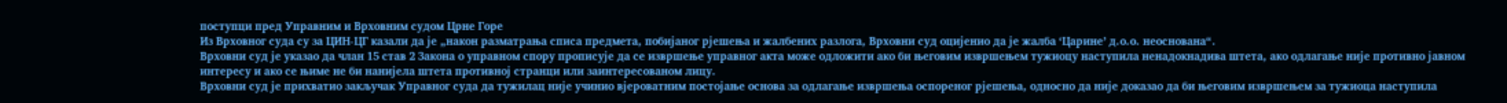поступци пред Управним и Врховним судом Црне Горе
Из Врховног суда су за ЦИН-ЦГ казали да је „након разматрања списа предмета, побијаног рјешења и жалбених разлога, Врховни суд оцијенио да је жалба ‘Царине’ д.о.о. неоснована“.
Врховни суд је указао да члан 15 став 2 Закона о управном спору прописује да се извршење управног акта може одложити ако би његовим извршењем тужиоцу наступила ненадокнадива штета, ако одлагање није противно јавном интересу и ако се њиме не би нанијела штета противној странци или заинтересованом лицу.
Врховни суд је прихватио закључак Управног суда да тужилац није учинио вјероватним постојање основа за одлагање извршења оспореног рјешења, односно да није доказао да би његовим извршењем за тужиоца наступила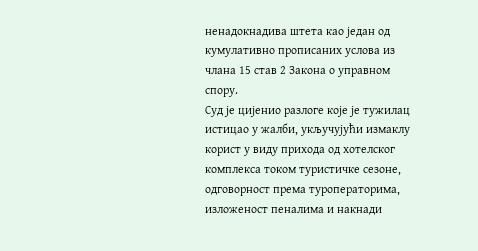ненадокнадива штета као један од кумулативно прописаних услова из члана 15 став 2 Закона о управном спору.
Суд је цијенио разлоге које је тужилац истицао у жалби, укључујући измаклу корист у виду прихода од хотелског комплекса током туристичке сезоне, одговорност према туроператорима, изложеност пеналима и накнади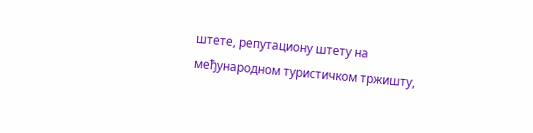штете, репутациону штету на међународном туристичком тржишту,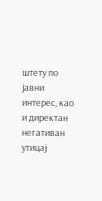штету по јавни интерес, као и директан негативан утицај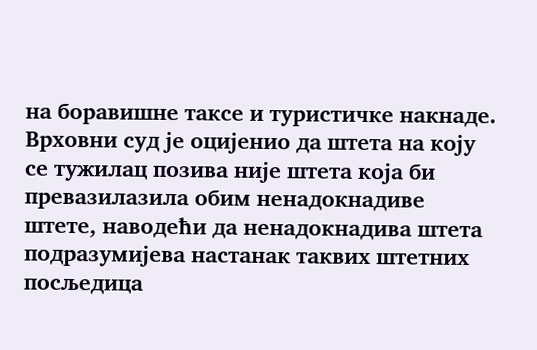на боравишне таксе и туристичке накнаде.
Врховни суд је оцијенио да штета на коју се тужилац позива није штета која би превазилазила обим ненадокнадиве штете, наводећи да ненадокнадива штета подразумијева настанак таквих штетних посљедица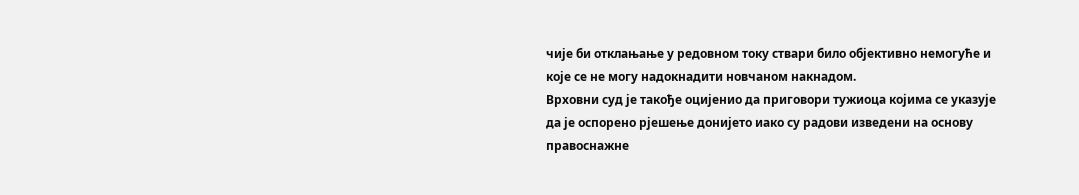чије би отклањање у редовном току ствари било објективно немогуће и које се не могу надокнадити новчаном накнадом.
Врховни суд је такође оцијенио да приговори тужиоца којима се указује да је оспорено рјешење донијето иако су радови изведени на основу правоснажне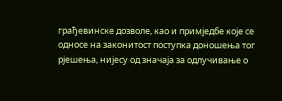грађевинске дозволе, као и примједбе које се односе на законитост поступка доношења тог рјешења, нијесу од значаја за одлучивање о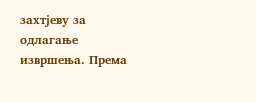захтјеву за одлагање извршења. Према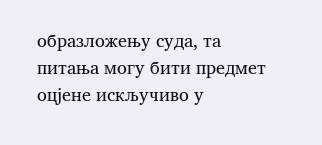образложењу суда, та питања могу бити предмет оцјене искључиво у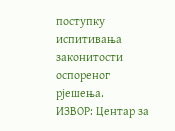поступку испитивања законитости оспореног рјешења.
ИЗВОР: Центар за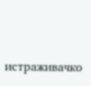истраживачко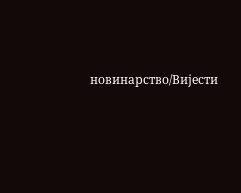новинарство/Вијести